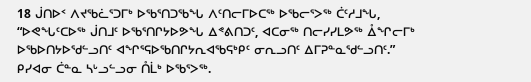18 ᒎᑎᐅᑉ ᐱᔪᖃᓛᕐᑐᒥᒃ ᐅᖃᕐᑎᑐᖃᖓ ᐱᑦᑎᓕᒥᐅᑕᖅ ᐅᖃᓕᕐᐳᖅ ᑖᑦᓱᒧᖓ, “ᐅᕙᖓᑦᑕᐅᖅ ᒎᑎᒧᑦ ᐅᖃᕐᑎᒋᔭᐅᕗᖓ ᐃᕝᕕᑎᑐᑦ, ᐊᑕᓂᖅ ᑎᓕᓯᓯᒪᕗᖅ ᐂᖏᓕᒥᒃ ᐅᖃᐅᑎᔭᐅᖁᓪᓗᑎᑦ ᐊᖏᕐᕋᐅᖃᑎᒋᔭᕆᐊᖃᕋᒃᑭᑦ ᓂᕆᓗᑎᑦ ᐃᒥᕈᓐᓇᖁᓪᓗᑎᑦ.” ᑭᓯᐊᓂ ᑖᓐᓇ ᓴᒡᓗᓪᓗᓂ ᑍᒫᒃ ᐅᖃᕐᐳᖅ.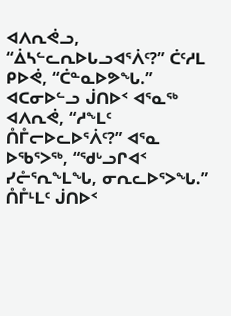ᐊᐱᕆᕚᓗ, “ᐄᓴᓪᓚᕆᐅᒐᓗᐊᕐᐲᑦ?” ᑖᑦᓱᒪ ᑭᐅᕚ, “ᑖᓐᓇᐅᕗᖓ.”
ᐊᑕᓂᐅᓪᓗ ᒎᑎᐅᑉ ᐊᕐᓇᖅ ᐊᐱᕆᕚ, “ᓱᖕᒪᑦ ᑍᒤᓕᐅᓚᐅᕐᐲᑦ?” ᐊᕐᓇ ᐅᖃᕐᐳᖅ, “ᖁᒡᓗᒋᐊᑉ ᓯᓔᕐᕆᖕᒪᖓ, ᓂᕆᓚᐅᕐᐳᖓ.”
ᑍᒤᒻᒪᑦ ᒎᑎᐅᑉ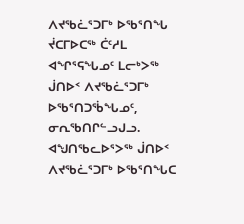ᐱᔪᖃᓛᕐᑐᒥᒃ ᐅᖃᕐᑎᖓ ᔫᑕᒥᐅᑕᖅ ᑖᑦᓱᒪ ᐊᖏᕐᕋᖓᓄᑦ ᒪᓕᒃᐳᖅ ᒎᑎᐅᑉ ᐱᔪᖃᓛᕐᑐᒥᒃ ᐅᖃᕐᑎᑐᖄᖓᓄᑦ, ᓂᕆᖃᑎᒋᓪᓗᒍᓗ.
ᐊᖑᑎᖃᓚᐅᕐᐳᖅ ᒎᑎᐅᑉ ᐱᔪᖃᓛᕐᑐᒥᒃ ᐅᖃᕐᑎᖓᑕ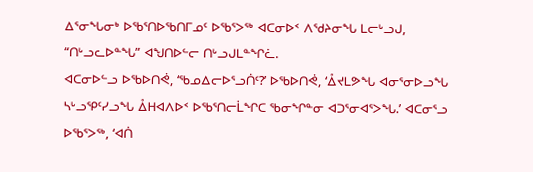ᐃᕐᓂᖓᓂᒃ ᐅᖃᕐᑎᐅᖃᑎᒥᓄᑦ ᐅᖃᕐᐳᖅ ᐊᑕᓂᐅᑉ ᐱᖁᔨᓂᖓ ᒪᓕᒡᓗᒍ, “ᑎᒡᓗᓚᐅᓐᖓ” ᐊᖑᑎᐅᓪᓕ ᑎᒡᓗᒍᒪᓐᖏᓛ.
ᐊᑕᓂᐅᓪᓗ ᐅᖃᐅᑎᕚ, ‘ᖃᓄᐃᓕᐅᕐᓗᑏᑦ?’ ᐅᖃᐅᑎᕚ, ‘ᐂᔪᒪᕗᖓ ᐊᓂᕐᓂᐅᓗᖓ ᓴᒡᓗᕿᑦᓯᓗᖓ ᐂᕼᐊᐱᐅᑉ ᐅᖃᕐᑎᓕᒫᖏᑕ ᖃᓂᖏᓐᓂ ᐊᑐᕐᓂᐊᕐᐳᖓ.’ ᐊᑕᓂᕐᓗ ᐅᖃᕐᐳᖅ, ‘ᐊᑏ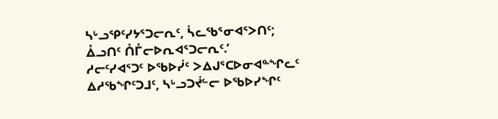ᓴᒡᓗᕿᑦᓯᔭᕐᑐᓕᕆᑦ, ᓵᓚᖃᕐᓂᐊᕐᐳᑎᑦ; ᐂᓗᑎᑦ ᑍᒤᓕᐅᕆᐊᕐᑐᓕᕆᑦ.’
ᓱᓕᑦᓯᐊᕐᑐᑦ ᐅᖃᐅᓰᑦ ᐳᐃᒍᕐᑕᐅᓂᐊᓐᖏᓚᑦ ᐃᓱᖃᖏᑦᑐᒧᑦ, ᓴᒡᓗᑐᔫᓪᓕ ᐅᖃᐅᓯᖏᑦ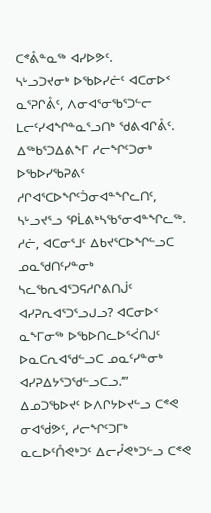ᑕᕝᕔᓐᓇᖅ ᐊᓯᐅᕗᑦ.
ᓴᒡᓗᑐᔪᓂᒃ ᐅᖃᐅᓯᓖᑦ ᐊᑕᓂᐅᑉ ᓇᕐᕈᒋᕔᑦ, ᐱᓂᐊᕐᓂᖃᕐᑐᓪᓕ ᒪᓕᑦᓯᐊᖏᓐᓇᕐᓗᑎᒃ ᖁᕕᐊᒋᕔᑦ.
ᐃᖅᑲᕐᑐᐃᕕᖕᒥ ᓱᓕᖏᑦᑐᓂᒃ ᐅᖃᐅᓯᖃᕈᕕᑦ ᓱᒋᐊᕐᑕᐅᖏᑦᑑᓂᐊᓐᖏᓚᑎᑦ, ᓴᒡᓗᔪᕐᓗ ᕿᒫᕕᒃᓴᖃᕐᓂᐊᓐᖏᓚᖅ.
ᓱᓖ, ᐊᑕᓂᕐᒧᑦ ᐃᑲᔪᕐᑕᐅᖏᓪᓗᑕ ᓄᓇᖁᑎᑦᓯᓐᓂᒃ ᓴᓚᖃᕆᐊᕐᑐᕋᓱᒋᕕᑎᒎᑦ ᐊᓯᕈᕆᐊᕐᑐᕐᓗᒍᓗ? ᐊᑕᓂᐅᑉ ᓇᖕᒥᓂᖅ ᐅᖃᐅᑎᓚᐅᕐᐹᑎᒍᑦ ᐅᓇᑕᕆᐊᖁᓪᓗᑕ ᓄᓇᑦᓯᓐᓂᒃ ᐊᓯᕈᐃᔭᕐᑐᖁᓪᓗᑕᓗ.’”
ᐃᓄᑐᖃᐅᔪᑦ ᐅᐱᒋᔭᐅᔪᓪᓗ ᑕᕝᕙ ᓂᐊᖂᕗᑦ, ᓱᓕᖏᑦᑐᒥᒃ ᓇᓚᐅᑦᑍᕙᒃᑐᑦ ᐃᓕᓮᕙᒃᑐᓪᓗ ᑕᕝᕙ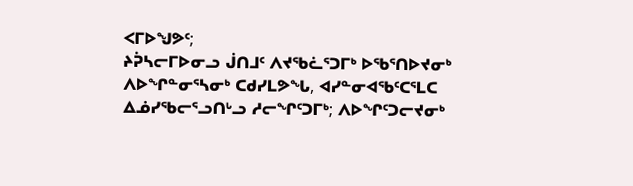ᐸᒥᐅᖑᕗᑦ;
ᔨᕉᓴᓕᒥᐅᓂᓗ ᒎᑎᒧᑦ ᐱᔪᖃᓛᕐᑐᒥᒃ ᐅᖃᕐᑎᐅᔪᓂᒃ ᐱᐅᖏᓐᓂᕐᓴᓂᒃ ᑕᑯᓯᒪᕗᖓ, ᐊᓯᓐᓂᐊᖃᑦᑕᕐᒪᑕ ᐃᓅᓯᖃᓕᕐᓗᑎᒡᓗ ᓱᓕᖏᑦᑐᒥᒃ; ᐱᐅᖏᑦᑐᓕᔪᓂᒃ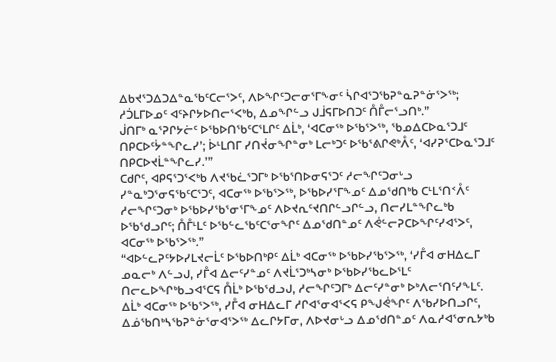ᐃᑲᔪᕐᑐᐃᑐᐃᓐᓇᖃᑦᑕᓕᕐᐳᑦ, ᐱᐅᖏᑦᑐᓕᓂᕐᒥᖕᓂᑦ ᓵᒋᐊᕐᑐᖃᕈᓐᓇᕈᓐᓃᕐᐳᖅ; ᓱᑑᒪᒥᐅᓄᑦ ᐊᑦᔨᒋᔭᐅᑎᓕᕐᐸᒃᑲ, ᐃᓄᖏᓪᓗ ᒍᒨᕋᒥᐅᑎᑐᑦ ᑍᒤᓕᕐᓗᑎᒃ.”
ᒎᑎᒥᒃ ᓇᕐᕈᒋᔭᓖᑦ ᐅᖃᐅᑎᖃᑦᑕᕐᒪᒋᑦ ᐃᒫᒃ, ‘ᐊᑕᓂᖅ ᐅᖃᕐᐳᖅ, ᖃᓄᐃᑕᐅᓇᕐᑐᒧᑦ ᑎᑭᑕᐅᑦᔮᓐᖏᓚᓯ’; ᐆᒻᒪᑎᒥ ᓯᑎᔫᓂᖏᓐᓂᒃ ᒪᓕᒃᑐᑦ ᐅᖃᕐᕕᒋᕙᒃᐰᑦ, ‘ᐊᓯᕈᕐᑕᐅᓇᕐᑐᒧᑦ ᑎᑭᑕᐅᔪᒫᓐᖏᓚᓯ.’”
ᑕᑯᒋᑦ, ᐊᑭᕋᕐᑐᕐᐸᒃᑲ ᐱᔪᖃᓛᕐᑐᒥᒃ ᐅᖃᕐᑎᐅᓂᕋᕐᑐᑦ ᓱᓕᖏᑦᑐᓂᒡᓗ ᓯᓐᓇᒃᑐᕐᓂᕋᖃᑦᑕᕐᑐᑦ, ᐊᑕᓂᖅ ᐅᖃᕐᐳᖅ, ᐅᖃᐅᓯᕐᒥᖕᓄᑦ ᐃᓄᖁᑎᒃᑲ ᑕᒻᒪᕐᑎᑉᐰᑦ ᓱᓕᖏᑦᑐᓂᒃ ᐅᖃᐅᓯᖃᕐᓂᕐᒥᖕᓄᑦ ᐱᐅᔪᕆᑦᔪᑎᒋᓪᓗᒋᓪᓗ, ᑎᓕᓯᒪᓐᖏᓚᒃᑲ ᐅᖃᖁᓗᒋᑦ; ᑍᒤᒻᒪᑦ ᐅᖃᓪᓚᖃᑦᑕᕐᓂᖏᑦ ᐃᓄᖁᑎᓐᓄᑦ ᐱᕚᓪᓕᕈᑕᐅᖏᑦᓯᐊᕐᐳᑦ, ᐊᑕᓂᖅ ᐅᖃᕐᐳᖅ.”
“ᐊᐅᓪᓚᕈᑦᔭᐅᓯᒪᔪᓕᒫᑦ ᐅᖃᐅᑎᒃᑭᑦ ᐃᒫᒃ ᐊᑕᓂᖅ ᐅᖃᐅᓯᖃᕐᐳᖅ, ‘ᓯᒤᐊ ᓂᕼᐃᓚᒥ ᓄᓇᓕᒃ ᐱᓪᓗᒍ, ᓯᒤᐊ ᐃᓕᑦᓯᓐᓄᑦ ᐱᔪᒫᕐᑐᒃᓴᓂᒃ ᐅᖃᐅᓯᖃᓚᐅᕐᒪᑦ ᑎᓕᓚᐅᖏᒃᑲᓗᐊᕐᑕᕋ ᑍᒫᒃ ᐅᖃᖁᓗᒍ, ᓱᓕᖏᑦᑐᒥᒃ ᐃᓕᑦᓯᓐᓂᒃ ᐅᒃᐱᓕᕐᑎᑦᓯᖕᒪᑦ.
ᐃᒫᒃ ᐊᑕᓂᖅ ᐅᖃᕐᐳᖅ, ᓯᒤᐊ ᓂᕼᐃᓚᒥ ᓱᒋᐊᕐᓂᐊᕐᐸᕋ ᑭᖑᕚᖏᑦ ᐱᖃᓯᐅᑎᓗᒋᑦ, ᐃᓅᖃᑎᒃᓴᖃᕈᓐᓃᕐᓂᐊᕐᐳᖅ ᐃᓚᒋᔭᒥᓂ, ᐱᐅᔪᓂᒡᓗ ᐃᓄᖁᑎᓐᓄᑦ ᐱᓇᓱᐊᕐᓂᕆᔭᒃᑲ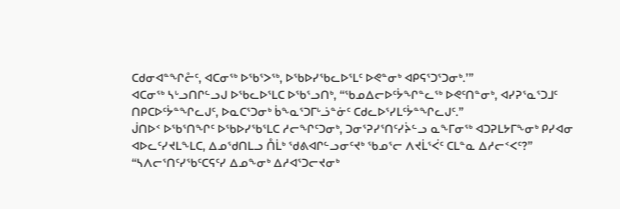ᑕᑯᓂᐊᓐᖏᓔᑦ, ᐊᑕᓂᖅ ᐅᖃᕐᐳᖅ, ᐅᖃᐅᓯᖃᓚᐅᕐᒪᑦ ᐅᕙᓐᓂᒃ ᐊᑭᕋᕐᑐᕐᑐᓂᒃ.’”
ᐊᑕᓂᖅ ᓴᒡᓗᑎᒋᓪᓗᒍ ᐅᖃᓚᐅᕐᒪᑕ ᐅᖃᕐᓗᑎᒃ, “ᖃᓄᐃᓕᐅᑦᔮᖏᓐᓚᖅ ᐅᕙᑦᑎᓐᓂᒃ, ᐊᓯᕈᕐᓇᕐᑐᒧᑦ ᑎᑭᑕᐅᑦᔮᓐᖏᓚᒍᑦ, ᐅᓇᑕᕐᑐᓂᒃ ᑳᖕᓇᕐᑐᒥᒡᓘᓐᓃᑦ ᑕᑯᓚᐅᕐᓯᒪᑦᔮᓐᖏᓚᒍᑦ.”
ᒎᑎᐅᑉ ᐅᖃᕐᑎᖏᑦ ᐅᖃᐅᓯᖃᕐᒪᑕ ᓱᓕᖏᑦᑐᓂᒃ, ᑐᓂᕐᕈᓯᕐᑎᑦᓯᔩᓪᓗ ᓇᖕᒥᓂᖅ ᐊᑐᕈᒪᔭᒥᖕᓂᒃ ᑭᓯᐊᓂ ᐊᐅᓚᑦᓯᔪᒪᖕᒪᑕ, ᐃᓄᖁᑎᒪᓗ ᑍᒫᒃ ᖁᕕᐊᒋᓪᓗᓂᑦᔪᒃ ᖃᓄᕐᓕ ᐱᔪᒫᕐᐹᑦ ᑕᒪᓐᓇ ᐃᓱᓕᑉᐸᑦ?”
“ᓴᐱᓕᕐᑎᑦᓯᖃᑦᑕᕋᑦᓯ ᐃᓄᖕᓂᒃ ᐃᓱᐊᕐᑐᓕᔪᓂᒃ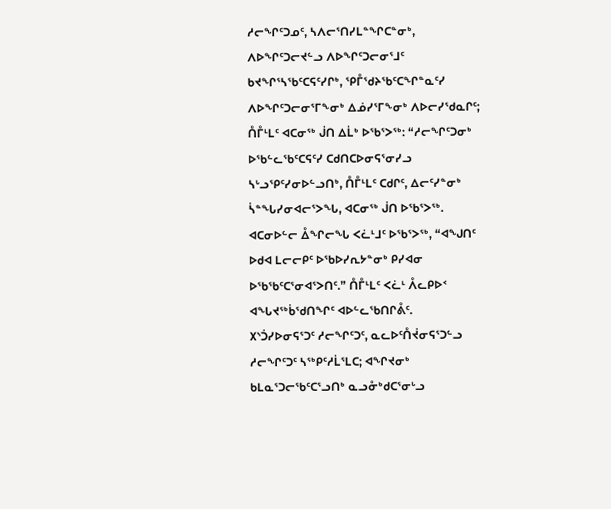ᓱᓕᖏᑦᑐᓄᑦ, ᓴᐱᓕᕐᑎᓯᒪᓐᖏᑕᓐᓂᒃ, ᐱᐅᖏᑦᑐᓕᔪᓪᓗ ᐱᐅᖏᑦᑐᓕᓂᕐᒧᑦ ᑲᔪᖏᕐᓴᖃᑦᑕᕋᑦᓯᒋᒃ, ᕿᒤᖁᔨᖃᑦᑕᖏᓐᓇᑦᓯ ᐱᐅᖏᑦᑐᓕᓂᕐᒥᖕᓂᒃ ᐃᓅᓯᕐᒥᖕᓂᒃ ᐱᐅᓕᓯᖁᓇᒋᑦ;
ᑍᒤᒻᒪᑦ ᐊᑕᓂᖅ ᒎᑎ ᐃᒫᒃ ᐅᖃᕐᐳᖅ: “ᓱᓕᖏᑦᑐᓂᒃ ᐅᖃᓪᓚᖃᑦᑕᕋᑦᓯ ᑕᑯᑎᑕᐅᓂᕋᕐᓂᓯᓗ ᓴᒡᓗᕿᑦᓯᓂᐅᓪᓗᑎᒃ, ᑍᒤᒻᒪᑦ ᑕᑯᒋᑦ, ᐃᓕᑦᓯᓐᓂᒃ ᓵᓐᖓᓯᓂᐊᓕᕐᐳᖓ, ᐊᑕᓂᖅ ᒎᑎ ᐅᖃᕐᐳᖅ.
ᐊᑕᓂᐅᓪᓕ ᐂᖏᓕᖓ ᐸᓛᒻᒧᑦ ᐅᖃᕐᐳᖅ, “ᐊᖑᑎᑦ ᐅᑯᐊ ᒪᓕᓕᑭᑦ ᐅᖃᐅᓯᕆᔭᓐᓂᒃ ᑭᓯᐊᓂ ᐅᖃᖃᑦᑕᕐᓂᐊᕐᐳᑎᑦ.” ᑍᒤᒻᒪᑦ ᐸᓛᒻ ᐰᓚᑭᐅᑉ ᐊᖓᔪᖅᑳᖁᑎᖏᑦ ᐊᐅᓪᓚᖃᑎᒋᕔᑦ.
᙭ᔅᑑᓯᐅᓂᕋᕐᑐᑦ ᓱᓕᖏᑦᑐᑦ, ᓇᓚᐅᑦᑍᔫᓂᕋᕐᑐᓪᓗ ᓱᓕᖏᑦᑐᑦ ᓴᖅᑭᑦᓱᒫᕐᒪᑕ; ᐊᖏᔪᓂᒃ ᑲᒪᓇᕐᑐᓕᖃᑦᑕᕐᓗᑎᒃ ᓇᓗᓁᒃᑯᑕᕐᓂᒡᓗ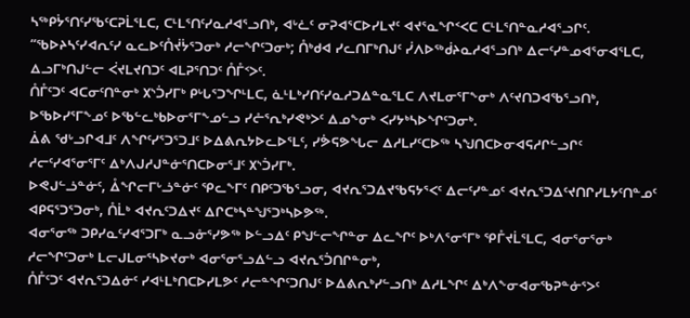ᓴᖅᑭᔮᕐᑎᑦᓯᖃᑦᑕᕈᒫᕐᒪᑕ, ᑕᒻᒪᕐᑎᑦᓯᓇᓱᐊᕐᓗᑎᒃ, ᐊᒡᓛᑦ ᓂᕈᐊᕐᑕᐅᓯᒪᔪᑦ ᐊᔪᕐᓇᖏᑉᐸᑕ ᑕᒻᒪᕐᑎᓐᓇᓱᐊᕐᓗᒋᑦ.
“ᖃᐅᔨᓴᑦᓯᐊᕆᑦᓯ ᓇᓚᐅᑦᑍᔫᔮᕐᑐᓂᒃ ᓱᓕᖏᑦᑐᓂᒃ; ᑍᒃᑯᐊ ᓯᓚᑎᒥᒃᑎᒍᑦ ᓰᐱᐅᖅᑰᔨᓇᓱᐊᕐᓗᑎᒃ ᐃᓕᑦᓯᓐᓄᐊᕐᓂᐊᕐᒪᑕ, ᐃᓗᒥᒃᑎᒍᓪᓕ ᐹᔪᒪᔪᑎᑐᑦ ᐊᒪᕈᕐᑎᑐᑦ ᑍᒤᑉᐳᑦ.
ᑍᒤᑦᑐᑦ ᐊᑕᓂᑦᑎᓐᓂᒃ ᙭ᔅᑑᓯᒥᒃ ᑭᒡᒐᕐᑐᖏᒻᒪᑕ, ᓈᒻᒪᒃᓯᑎᑦᓯᓇᓱᑐᐃᓐᓇᕐᒪᑕ ᐱᔪᒪᓂᕐᒥᖕᓂᒃ ᐱᑦᔪᑎᑐᐊᖃᕐᓗᑎᒃ, ᐅᖃᐅᓯᕐᒥᖕᓄᑦ ᐅᖃᓪᓚᒃᑲᐅᓂᕐᒥᖕᓄᓪᓗ ᓯᓔᕐᕆᒃᓯᕙᒃᐳᑦ ᐃᓄᖕᓂᒃ ᐸᓯᔭᒃᓴᐅᖏᑦᑐᓂᒃ.
ᐄᕕ ᖁᒡᓗᒋᐊᒧᑦ ᐱᖏᑦᓯᕐᑐᕐᑐᒧᑦ ᐅᐃᕕᕆᔭᐅᓚᐅᕐᒪᑦ, ᓯᕘᕋᕗᖓᓕ ᐃᓱᒪᓯᑦᑕᐅᖅ ᓴᖑᑎᑕᐅᓂᐊᕋᓱᒋᓪᓗᒋᑦ ᓱᓕᑦᓯᐊᕐᓂᕐᒥᑦ ᐃᒃᐱᒍᓱᒍᓐᓃᕐᑎᑕᐅᓂᕐᒧᑦ ᙭ᔅᑑᓯᒥᒃ.
ᐅᕙᒍᓪᓘᓐᓃᑦ, ᐂᖏᓕᒥᒡᓘᓐᓃᑦ ᕿᓚᖕᒥᑦ ᑎᑭᑦᑐᖃᕐᓗᓂ, ᐊᔪᕆᕐᑐᐃᔪᖃᕋᔭᕐᐸᑦ ᐃᓕᑦᓯᓐᓄᑦ ᐊᔪᕆᕐᑐᐃᑦᔪᑎᒋᓯᒪᔭᑦᑎᓐᓄᑦ ᐊᑭᕋᕐᑐᕐᑐᓂᒃ, ᑍᒫᒃ ᐊᔪᕆᑦᑐᐃᔪᑦ ᐃᒋᑕᒃᓴᓐᖑᕐᑐᒃᓴᐅᕗᖅ.
ᐊᓂᕐᓂᖅ ᑐᑭᓯᓇᑦᓯᐊᕐᑐᒥᒃ ᓇᓗᓁᕐᓯᕗᖅ ᐅᓪᓗᐃᑦ ᑭᖑᓪᓕᖏᓐᓂ ᐃᓚᖏᑦ ᐅᒃᐱᕐᓂᕐᒥᒃ ᕿᒤᔪᒫᕐᒪᑕ, ᐊᓂᕐᓂᕐᓂᒃ ᓱᓕᖏᑦᑐᓂᒃ ᒪᓕᒍᒪᓂᕐᓴᐅᔪᓂᒃ ᐊᓂᕐᓂᕐᓗᐃᓪᓗ ᐊᔪᕆᕐᑑᑎᒋᓐᓂᒃ,
ᑍᒤᑦᑐᑦ ᐊᔪᕆᕐᑐᐃᓃᑦ ᓯᐊᒻᒪᒃᑎᑕᐅᓯᒪᕗᑦ ᓱᓕᓐᖏᑦᑐᑎᒍᑦ ᐅᐃᕕᕆᒃᓯᓪᓗᑎᒃ ᐃᓱᒪᖏᑦ ᐃᒃᐱᖕᓂᐊᓂᖃᕈᓐᓃᕐᐳᑦ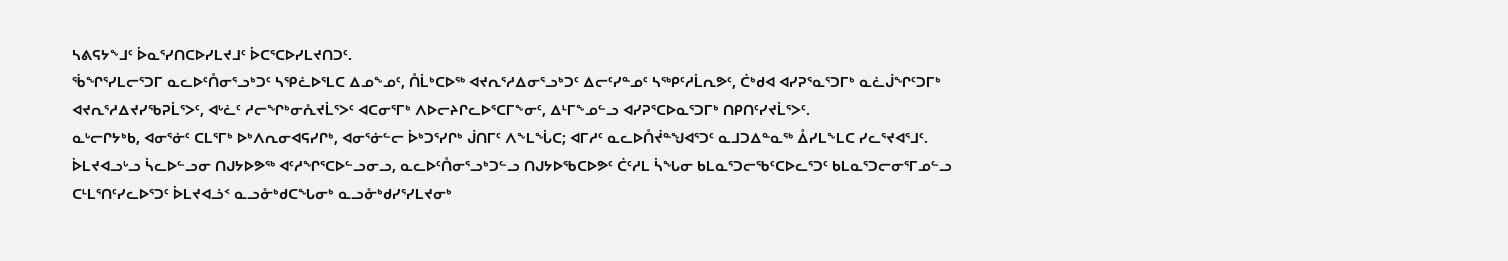ᓴᕕᕋᔭᖕᒧᑦ ᐆᓇᕐᓯᑎᑕᐅᓯᒪᔪᒧᑦ ᐆᑕᕐᑕᐅᓯᒪᔪᑎᑐᑦ.
ᖄᖏᕐᓯᒪᓕᕐᑐᒥ ᓇᓚᐅᑦᑍᓂᕐᓗᒃᑐᑦ ᓴᕿᓛᐅᕐᒪᑕ ᐃᓄᖕᓄᑦ, ᑍᒫᒃᑕᐅᖅ ᐊᔪᕆᕐᓱᐃᓂᕐᓗᒃᑐᑦ ᐃᓕᑦᓯᓐᓄᑦ ᓴᖅᑭᑦᓱᒫᕆᕗᑦ, ᑖᒃᑯᐊ ᐊᓯᕈᕐᓇᕐᑐᒥᒃ ᓇᓛᒎᖏᑦᑐᒥᒃ ᐊᔪᕆᕐᓱᐃᔪᓯᖃᕈᒫᕐᐳᑦ, ᐊᒡᓛᑦ ᓱᓕᖏᒃᓂᕅᔪᒫᕐᐳᑦ ᐊᑕᓂᕐᒥᒃ ᐱᐅᓕᔨᒋᓚᐅᕐᑕᒥᖕᓂᑦ, ᐃᒻᒥᖕᓄᓪᓗ ᐊᓯᕈᕐᑕᐅᓇᕐᑐᒥᒃ ᑎᑭᑎᑦᓯᔪᒫᕐᐳᑦ.
ᓇᒡᓕᒋᔭᒃᑲ, ᐊᓂᕐᓃᑦ ᑕᒪᕐᒥᒃ ᐅᒃᐱᕆᓂᐊᕋᓯᒋᒃ, ᐊᓂᕐᓃᓪᓕ ᐆᒃᑐᕐᓯᒋᒃ ᒎᑎᒥᑦ ᐱᖕᒪᖔᑕ; ᐊᒥᓱᑦ ᓇᓚᐅᑍᔫᓐᖑᐊᕐᑐᑦ ᓇᒧᑐᐃᓐᓇᖅ ᐂᓯᒪᖕᒪᑕ ᓯᓚᕐᔪᐊᕐᒧᑦ.
ᐆᒪᔪᐊᓗᒡᓗ ᓵᓚᐅᓪᓗᓂ ᑎᒍᔭᐅᕗᖅ ᐊᑦᓱᖏᕐᑕᐅᓪᓗᓂᓗ, ᓇᓚᐅᑦᑍᓂᕐᓗᒃᑐᓪᓗ ᑎᒍᔭᐅᖃᑕᐅᕗᑦ ᑖᑦᓱᒪ ᓵᖓᓂ ᑲᒪᓇᕐᑐᓕᖃᑦᑕᐅᓚᕐᑐᑦ ᑲᒪᓇᕐᑐᓕᓂᕐᒥᓄᓪᓗ ᑕᒻᒪᕐᑎᑦᓯᓚᐅᕐᑐᑦ ᐆᒪᔪᐊᓘᑉ ᓇᓗᓁᒃᑯᑕᖓᓂᒃ ᓇᓗᓁᒃᑯᓯᕐᓯᒪᔪᓂᒃ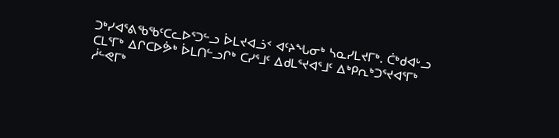ᑐᒃᓯᐊᕐᕕᖃᖃᑦᑕᓚᐅᕐᑐᓪᓗ ᐆᒪᔪᐊᓘᑉ ᐊᑦᔨᖓᓂᒃ ᓴᓇᓯᒪᔪᒥᒃ. ᑖᒃᑯᐊᒡᓗ ᑕᒪᕐᒥᒃ ᐃᒋᑕᐅᕘᒃ ᐆᒪᑎᓪᓗᒋᒃ ᑕᓯᕐᒧᑦ ᐃᑯᒪᕐᔪᐊᕐᒧᑦ ᐃᒃᑭᕆᒃᑐᕐᔪᐊᕐᒥᒃ ᓲᓪᕙᒥᒃ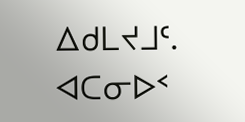ᐃᑯᒪᔪᒧᑦ.
ᐊᑕᓂᐅᑉ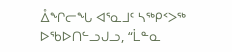ᐂᖏᓕᖓ ᐊᕐᓇᒧᑦ ᓴᖅᑭᑉᐳᖅ ᐅᖃᐅᑎᓪᓗᒍᓗ, “ᒫᓐᓇ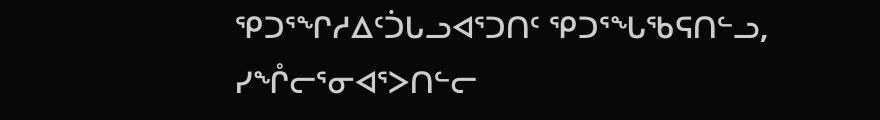ᕿᑐᕐᖏᓱᐃᑦᑑᒐᓗᐊᕐᑐᑎᑦ ᕿᑐᕐᖓᖃᕋᑎᓪᓗ, ᓯᖎᓕᕐᓂᐊᕐᐳᑎᓪᓕ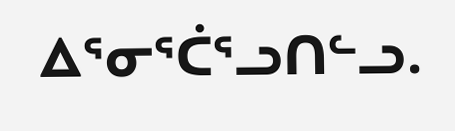ᐃᕐᓂᕐᑖᕐᓗᑎᓪᓗ.